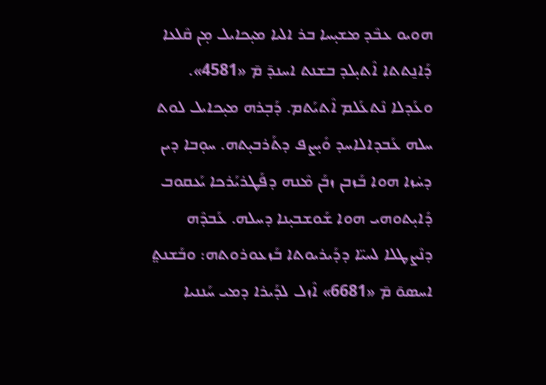ܗܘܝܘ ܥܒܶܕ ܡܫܝ̣ܚܐ ܒܪ ܐܠܝܐ ܡܝ̣ܟܐܝܠ ܡ̣ܢ ܩܶܠܥܐ ܕܰܐܢ̱ܬܬܐ ܐܶܬܝ̣ܠܕ ܒܫܢܬ ܐܚܢܕ̄ ܡ̄ «4581». ܘܥܰܕܠܐ ܢܶܬܥܰܠܡ ܐܶܬܝܰܬܡ. ܕܰܒ̣ܪܗ ܡܝ̣ܟܐܝܠ ܠܘܬ ܚܠܗ ܥܰܒܕܐܠܐܚܕ ܘܺܝ̣ܨܦ ܕܬܰܪܒܝ̣ܬܗ. ܚܘ̣ܒܐ ܕܝܢ ܕܚ̇ܙܐ ܗܘܐ ܒܰܙܒܢ ܙܒܰܢ ܡܶܢܗ ܕܦܰܛܪܝܰܪܟܐ ܝܰܥܩܘܒ ܕܺܐܝ̣ܬܘܗܝ ܗܘܐ ܫܰܘܫܒܝ̣ܢܐ ܕܚܠܗ. ܥܰܒܕܶܗ ܕܢܶܨܛܠܐ ܠܚܝ̈ܐ ܕܕܰܝܪܝܘܬܐ ܒܰܙܥܘܪܘܬܗ: ܘܒܰܫܢܬ݀ ܐܚܣܘ̄ ܡ̄ «6681» ܐܶܙܠ ܠܕܰܝܪܐ ܕܡܝ ܚܰܢܢܝܐ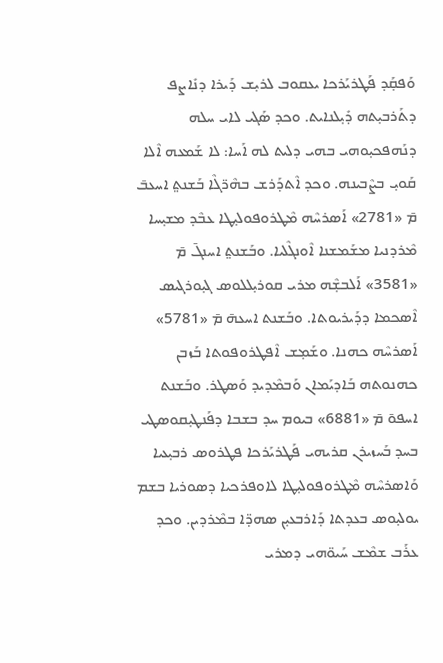ܘܰܦܩ̣ܰܕ ܦܰܛܪܝܰܪܟܐ ܝܥܩܘܒ ܠܪܝ̣ܫ ܕܰܝܪܐ ܕܢܺܐܨܦ ܕܬܰܪܒܝ̣ܬܗ ܕܺܝ̣ܠܢܐܝܬ. ܘܟܕ ܣܰܓܝ ܠܐܝ ܚܠܗ ܕܢܰܗܦܟܝ̣ܘܗܝ ܒܗܝ ܕܠܝܬ ܠܗ ܐܰܚܐ: ܠܐ ܫܰܡܥܗ ܐܶܠܐ ܩܰܘܝ̣ ܒܨܶܒܝܢܗ. ܘܟܕ ܐܶܬܕܰܪܫ ܒܗܶܪ̈ܓܶܐ ܒܰܫܢܬ݀ ܐܚܥܒ̄ ܡ̄ «2781» ܐܰܣܪܚܶܗ ܡܶܛܪܘܦܘܠܝ̣ܛܐ ܥܒܶܕ ܡܫܝ̣ܚܐ ܡܶܪܕܢܝܐ ܡܫܰܡܫܢܐ ܐܶܘܢܓܶܠܝܐ. ܘܒܰܫܢܬ݀ ܐܚܢܓ̄ ܡ̄ «3581» ܐܰܠܒܫ̣ܶܗ ܡܪܝ ܩܘܪܝ̣ܠܠܘܣ ܓܝ̣ܘܪܓܝܣ ܐܶܣܟܡܐ ܕܕܰܝܪܝܘܬܐ. ܘܒܰܫܢܬ ܐܚܥܗ̄ ܡ̄ «5781» ܐܰܣܪܚܶܗ ܟܗܢܐ. ܘܫܰܡ̣ܫ ܐܶܦܛܪܘܦܘܬܐ ܒܰܙܒܢ ܟܗܢܘܬܗ ܒܰܐܕܝܰܡܐܢ ܘܰܒܡܶܕܝܕ ܘܰܣܛܪ. ܘܒܰܫܢܬ ܐܚܦܘ̄ ܡ̄ «6881» ܒܝܘܡ ܚܕ ܒܫܒܐ ܕܦܰܢܛܝ̣ܩܘܣܛܝ ܒܚܕ ܒܰܚܙܝܪܢ ܩܪܝܗܝ ܦܰܛܪܝܰܪܟܐ ܦܛܪܘܣ ܪܒܝ̣ܥܝܐ ܘܰܐܣܪܚܶܗ ܡܶܛܪܘܦܘܠܝ̣ܛܐ ܠܐܘܦܪܟܝܐ ܕܣܘܪܝܐ ܒܫܡ ܝܘܠܝ̣ܘܣ ܒܥܕܬܐ ܕܰܐܪܒܥܝ̣ܢ ܣܗܕ̈ܐ ܒܡܶܪܕܝܢ. ܘܟܕ ܥܪܰܒ ܫܡܶܫ ܚܰܝܘ̈ܗܝ ܕܡܪܝ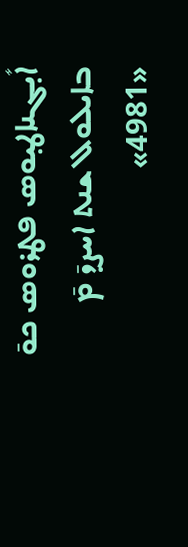ܐܺܝ̣ܓܢܐܛܝ̣ܘܣ ܦܛܪܘܣ ܟܘ̄ ܒܐܝܠܘܠ ܫܢܬ ܐܚܨܕ̄ ܡ̄ «4981»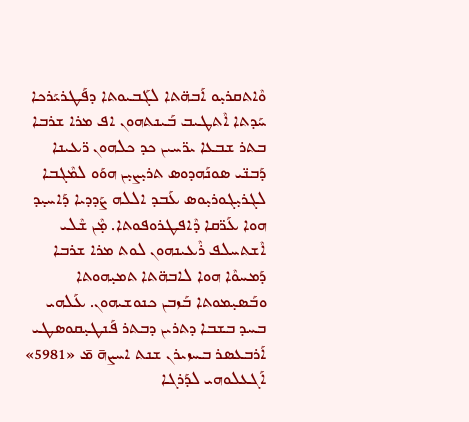ܘܶܐܬܩܪܝ̣ܘ ܐܰܒܗ̈ܬܐ ܠܓܰܒܝܘܬܐ ܕܦܰܛܪܝܰܪܟܐ ܚܰܕܬܐ ܐܶܬܛܝܒ ܒܰܝܢܬܗܘܢ ܐܦ ܡܪܐ ܫܪܒܐ ܒܬܪ ܫܒܥܐ ܝܪ̈ܚܝܢ ܟܕ ܟܠܗܘܢ ܪ̈ܥܝܢܐ ܕܰܒܢ̈ܝ ܣܘܢܰܗܕܘܣ ܬܪܝ̣ܨܝ̣ܢ ܗܘܰܘ ܠܡܶܓܒܐ ܠܓܪܝ̣ܓܘܪܝ̣ܘܣ ܥܰܒܕ ܐܠܠܗ ܨܰܕܕܝܐ ܕܰܐܚܝ̣ܕ ܗܘܐ ܥܰܪ̈ܩܐ ܕܶܐܦܛܪܘܦܘܬܐ. ܡ̣ܶܢ ܫܶܠܝ ܐܶܫܬܚܠܦ ܪܶܥܝܢܗܘܢ ܠܘܬ ܡܪܐ ܫܪܒܐ ܕܰܡܚܘܶܐ ܗܘܐ ܠܐܒܗ̈ܬܐ ܬܡܝ̣ܗܘܬܐ ܘܒܰܣܝ̣ܡܘܬܐ ܒܰܙܒܢ ܟܢܘܫܝܗܘܢ. ܥܰܠܗܝ ܒܚܕ ܒܫܒܐ ܕܬܪܝܢ ܕܒܬܪ ܦܰܢܛܝ̣ܩܘܣܛܝ ܐܰܪܒܥܣܪ ܒܚܙܝܪܢ ܫܢܬ ܐܚܨܗ̄ ܡ̄ «5981» ܐܰܓܥܠܘܗܝ ܠܕܰܪܓܐ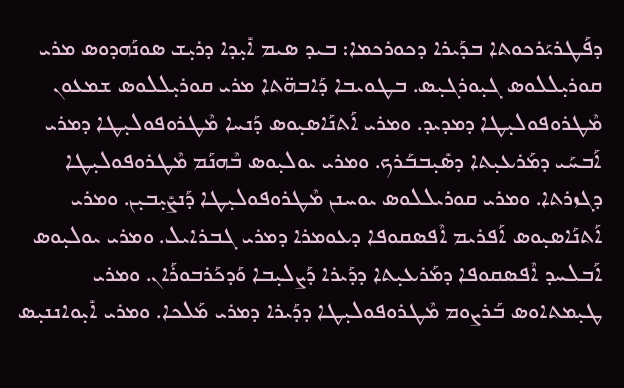ܕܦܰܛܪܝܰܪܟܘܬܐ ܒܕܰܝܪܐ ܕܟܘܪܟܡܐ: ܒܝܕ ܣܝܡ ܐܺܝ̣ܕܐ ܕܪܝ̣ܫ ܣܘܢܰܗܕܘܣ ܡܪܝ ܩܘܪܝ̣ܠܠܘܣ ܓܝ̣ܘܪܓܝ̣ܣ. ܒܛܘܝܒܐ ܕܰܐܒܗ̈ܬܐ ܡܪܝ ܩܘܪܝ̣ܠܠܘܣ ܫܡܥܘܢ ܡܶܛܪܘܦܘܠܝ̣ܛܐ ܕܡܕܝܕ. ܘܡܪܝ ܐܰܬܢܰܐܣܝ̣ܘܣ ܕܰܢܚܐ ܡܶܛܪܘܦܘܠܝ̣ܛܐ ܕܡܪܝ ܐܰܒܚܰܝ ܕܡܰܪܥܝ̣ܬܐ ܕܣܺܝ̣ܒܒܰܪܟ. ܘܡܪܝ ܝܘܠܝ̣ܘܣ ܒܶܗܢܰܡ ܡܶܛܪܘܦܘܠܝ̣ܛܐ ܕܓܙܪܬܐ. ܘܡܪܝ ܩܘܪܝܠܠܘܣ ܝܘܚܢܢ ܡܶܛܪܘܦܘܠܝ̣ܛܐ ܕܰܢܨܺܝ̣ܒܝ̣ܢ. ܘܡܪܝ ܐܰܬܢܰܐܣܝ̣ܘܣ ܐܰܦܪܝܡ ܐܶܦܣܩܘܦܐ ܕܥܘܡܪܐ ܕܡܪܝ ܓܒܪܐܝܠ. ܘܡܪܝ ܝܘܠܝ̣ܘܣ ܐܰܒܠܚܕ ܐܶܦܣܩܘܦܐ ܕܡܰܪܥܝ̣ܬܐ ܕܕܰܝܪܐ ܕܰܨܠܝ̣ܒܐ ܘܰܕܟܰܪܒܘܪܰܐܢ. ܘܡܪܝ ܛܝ̣ܡܬܐܘܣ ܒܰܪܨܘܡ ܡܶܛܪܘܦܘܠܝ̣ܛܐ ܕܕܰܝܪܐ ܕܡܪܝ ܡܰܠܟܐ. ܘܡܪܝ ܐܺܝ̣ܘܐܢܢܝ̣ܣ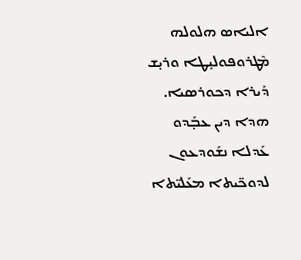ܐܠܝܐܣ ܗܠܘܠܗ ܡܶܛܪܘܦܘܠܝ̣ܛܐ ܘܪܝ̣ܫ ܕܰܝܪܐ ܕܟܘܪܣܝܐ. ܗܕܐ ܕܝܢ ܥܒ̣ܰܕܘ ܥܰܕܠܐ ܢܫܰܘܕܥܘܢ ܠܕܘܟ̈ܝܬܐ ܡܥܰܠܝ̈ܬܐ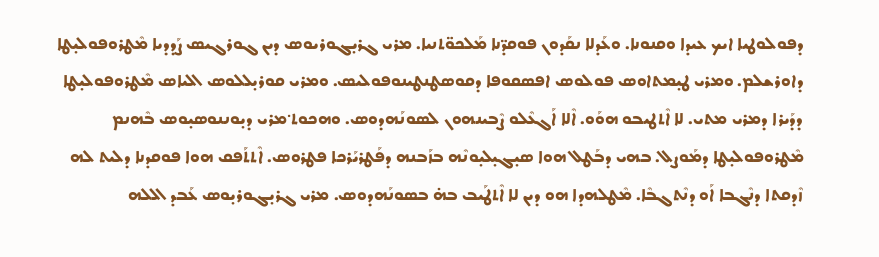ܕܦܘܠܘܛܝܐ ܐܝܟ ܥܝܕܐ ܘܩܢܘܢܐ. ܘܥܰܕܠܐ ܢܩܰܕܘܢ ܦܘܩܕ̈ܢܐ ܡܰܠܟܘ̈ܬܢܝܐ. ܡܪܝ ܓܪܝ̣ܓܘܪܝܘܣ ܕܝܢ ܓܘܪܓܝܣ ܨܰܕܕܝܐ ܡܶܛܪܘܦܘܠܝ̣ܛܐ ܕܐܘܪܫܠܡ. ܘܡܪܝ ܛܝ̣ܡܬܐܘܣ ܦܘܠܘܣ ܐܦܣܩܘܦܐ ܕܩܘܣܛܢܛܝܢܘܦܘܠܝܣ. ܘܡܪܝ ܩܘܪܝ̣ܠܠܘܣ ܐܠܝܐܣ ܡܶܛܪܘܦܘܠܝ̣ܛܐ ܕܕܰܝܪܐ ܕܡܪܝ ܡܬܝ. ܠܐ ܐܶܬܛܝܒܘ ܗܘܰܘ. ܐܶܠܐ ܐܰܓܥܶܠܘ ܨܶܒܝܢܗܘܢ ܠܣܘܢܰܗܕܘܣ. ܘܗܟܘܬ݀ ܡܪܝ ܕܝ̣ܘܢܢܘܣܝ̣ܘܣ ܒܶܗܢܡ ܡܶܛܪܘܦܘܠܝ̣ܛܐ ܕܡܰܘܨܠ. ܒܗܝ ܕܒܰܛܠ ܗܘܐ ܣܝ̣ܓܝ̣ܠܝ̣ܘܢܶܗ ܒܙܰܒܢܗ ܕܦܰܛܪܝܰܪܟܐ ܦܛܪܘܣ. ܐܶܬܬܰܦܩ ܗܘܐ ܦܘܩܕܢܐ ܕܠܝܬ ܠܗ ܙܶܕܩܬܐ ܕܢܶܓܒܐ ܐܰܘ ܕܢܶܬܓܒܶܐ. ܡܶܛܠܗܕܐ ܗܘ ܕܝܢ ܠܐ ܐܶܬܛܰܝܒ ܒܗ̇ ܒܣܘܢܰܗܕܘܣ. ܡܪܝ ܓܪܝ̣ܓܘܪܝ̣ܘܣ ܥܰܒܕ ܐܠܠܗ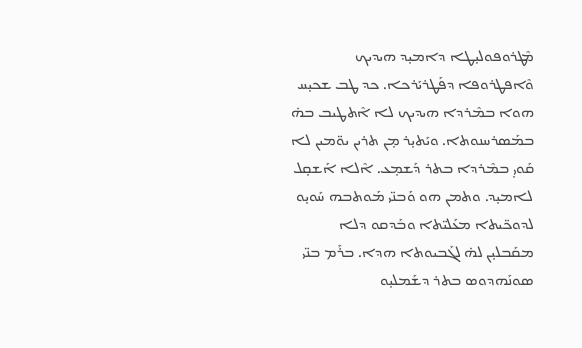ܡܶܛܪܘܦܘܠܝ̣ܛܐ ܕܐܡܝ̣ܕ ܗܝܕܝܟ ܘܶܐܦܛܪܘܦܐ ܕܦܰܛܪܝܰܪܟܐ. ܟܕ ܛܒ ܫܟܝ̣ܚ ܗܘܐ ܒܡܶܪܕܐ ܗܝܕܝܟ ܠܐ ܐܶܬܛܝܒ ܒܗ̇ ܒܡܰܣܪܚܢܘܬܐ. ܘܝܰܬܝ̣ܪ ܡ̣ܢ ܬܪܝܢ ܝܘ̈ܡܝܢ ܠܐ ܩܰܘܝ̣ ܒܡܶܪܕܐ ܒܬܪ ܕܰܫܡ̣ܥ. ܐܶܠܐ ܐܰܫܩ̣ܠ ܠܐܡܝ̣ܕ. ܘܬܡܢ ܗܘ ܘܰܒܢ̈ܝ ܡܰܘܬܒܗ ܚܰܘܝ̣ܘ ܠܕܘܟ̈ܝܬܐ ܡܥܰܠܝ̈ܬܐ ܘܒܰܕܩܘ ܕܠܐ ܡܩܰܒܠܝ̣ܢ ܠܗ̇ ܠܓܰܒܝܘܬܐ ܗܕܐ. ܒܪܰܡ ܒܢ̈ܝ ܣܘܢܰܗܕܘܣ ܒܬܪ ܕܫܰܡܠܝ̣ܘ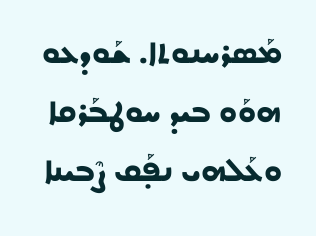ܡܰܣܪܚܢܘܬܐ. ܫܰܘܕܥܘ ܗܘܰܘ ܒܝܕ ܚܘܛܒܰܪܩܐ ܘܥܰܠܗܝ ܢܦ̣ܰܩ ܨܶܒܝܢܐ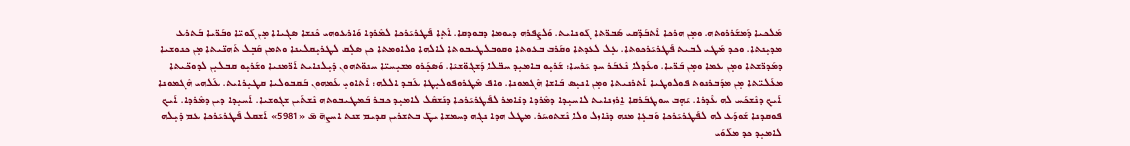ܡܰܠܟܝܐ ܕܰܡܫܰܪܪܘܬܗ. ܘܡ̣ܢ ܗܪܟܐ ܐܶܬܒܰܕ̈ܩܝ ܣܰܒܪ̈ܬܐ ܓܰܘܢܐܝܬ. ܘܰܠܨܰܦܪܗ ܕܝܘܡܐ ܕܒܘܕܩܐ. ܐܶܬ̣ܐ ܦܰܛܪܝܰܪܟܐ ܠܡܶܪܕܐ ܘܰܐܪܥܘܗܝ ܟܶܢܫܐ ܣܓܝܐܐ ܡ̣ܢ ܓܰܘܝ̈ܐ ܘܒܰܪ̈ܝܐ ܒܰܬܪܥ ܡܕܝ̣ܢܬܐ. ܘܟܕ ܡܰܛܝ ܠܒܝܬ ܦܰܛܪܝܰܪܟܘܬܐ. ܥ̣ܠ ܠܥܕܬܐ ܘܩܰܪܒ ܒܥܘܬܐ ܘܩܘܒܠܛܝܒܘܬܐ ܠܐܠܗܐ ܘܠܐܘܡܬܐ ܟܢ ܣܠ̣ܩ ܠܛܪܝ̣ܩܠܝܢܐ ܘܬܡܢ ܩܰܒ̣ܠ ܬܰܗܢ̈ܝܬܐ ܡ̣ܢ ܟܢܘܫܝܐ ܕܡܰܕܪ̈ܫܬܐ ܘܡ̣ܢ ܥܡܐ ܘܡ̣ܢ ܒܰܪ̈ܝܐ. ܘܥܰܕܠܐ ܢܶܥܒܰܪ ܚܕ ܝܰܪܚܐ: ܫܰܪܝ̣ܘ ܒܐܡܝ̣ܕ ܚܒ̈ܠܐ ܕܰܫܓܘ̈ܫܝܶܐ. ܘܰܣܟ̣ܰܪܘ ܡܫܝ̣ܚܝ̈ܐ ܚܢܘ̈ܬܗܘܢ ܕܺܝ̣ܠܢܐܝܬ ܐܰܪ̈ܡܢܝܐ ܘܫܰܪܝ̣ܘ ܩܒܠܝ̣ܢ ܠܕܘܟ̈ܝܬܐ ܡܥܰܠܝ̈ܬܐ ܡ̣ܢ ܡܕܰܒܪܢܘܬ ܦܘܠܘܛܝܐ ܐܰܬܪܢܝܬܐ ܘܡ̣ܢ ܐܢܝ̣ܣ ܒܰܐܫܐ ܗܶܓܡܘܢܐ. ܘܐܦ ܡܶܛܪܘܦܘܠܝ̣ܛܐ ܥܰܒܕ ܐܠܠܗ: ܐܶܬܐܘܝ̣ ܥܰܡܗܘܢ ܒܰܩܒܘܠܝܐ ܩܛܝ̣ܪܐܝܬ. ܥܰܠܗܝ ܗܶܓܡܘܢܐ ܐܰܝܟ ܕܢܶܫܟܰܚ ܠܗ ܥܶܕܪܐ. ܝܰܗ̣ܒ ܚܘܛܒܰܪܩܐ ܐ̱ܪܙܢܐܝܬ ܠܐܚܝ̣ܕܐ ܕܡܶܪܕܐ ܕܢܺܐܡܪ ܠܦܰܛܪܝܰܪܟܐ ܕܢܰܫܩܶܠ ܠܐܡܝ̣ܕ ܟܒܪ ܒܰܡܛܝܒܘܬܗ ܢܶܫܬܰܝܢ ܫܓܘܫܝܐ. ܐܰܚܝ̣ܕܐ ܕܝܢ ܕܡܶܪܕܐ. ܐܰܝܟ ܦܘܩܕܢܐ ܫܰܘܕܰܥ ܠܗ ܠܦܰܛܪܝܰܪܟܐ ܘܰܒܥ̣ܐ ܡܢܗ ܕܢܺܐܙܠ ܘܠܐ ܢܶܫܬܘܚܰܪ. ܡܛܠ ܗܕܐ ܢܓܗ ܕܚܡܫܐ ܝܛ̄ ܒܬܫܪܝܢ ܩܕܝܡ ܫܢܬ ܐܚܨܗ̄ ܡ̄ «5981» ܐܰܫܩܠ ܦܰܛܪܝܰܪܟܐ ܥܡ ܕܺܝ̣ܠܗ ܠܐܡܝ̣ܕ ܟܕ ܡܠܰܘܰܝ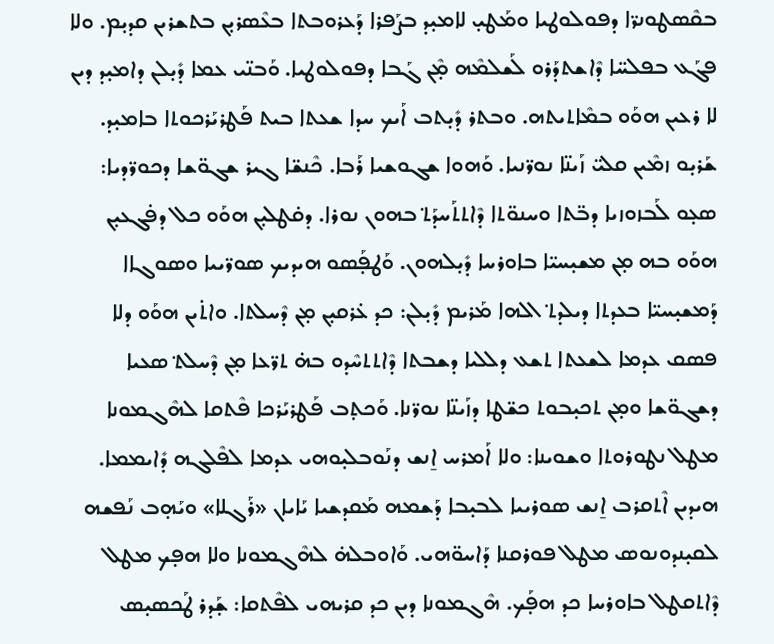ܒܩܶܣܛܘܢܪ̈ܐ ܕܦܘܠܘܛܝܐ ܘܡܰܛܝ̣ ܠܐܡܝ̣ܕ ܒܨܰܦܪܐ ܕܰܥܪܘܒܬܐ ܒܥܶܣܪܝ̣ܢ ܒܬܫܪܝܢ ܩܕܝ̣ܡ. ܘܠܐ ܦܓܰܥ ܒܦܠܚ̈ܐ ܕܶܐܫܬܕܰܪܘ ܠܰܫܠܡܶܗ ܡ̣ܶܢ ܓܰܒܐ ܕܦܘܠܘܛܝܐ. ܘܰܒܢ̈ܝ ܥܡܐ ܕܺܝ̣ܠܢ ܕܐܡܝ̣ܕ ܕܝܢ ܠܐ ܪܥܝܢ ܗܘܰܘ ܒܡܶܐܬܝܬܗ. ܘܒܬܪ ܕܺܝ̣ܬܒ ܐܰܝܟ ܚܕܐ ܫܥܬܐ ܒܝܬ ܦܰܛܪܝܰܪܟܘܬܐ ܒܐܡܝ̣ܕ. ܫܰܪܝ̣ܘ ܙܡܶܝܢ ܩܠܝ̈ ܙܰܝܢ̈ܐ ܢܘܪ̈ܢܝܐ. ܘܰܗܘܐ ܫܓܘܫܝܐ ܪܰܒܐ. ܟܶܢܫ̈ܐ ܓܝܪ ܫܓܘ̈ܫܐ ܕܟܘܪ̈ܕܝܐ: ܣܥ̣ܘ ܠܰܒܙܘܙܝܐ ܕܒ̈ܬܐ ܘܚܢܘ̈ܬܐ ܕܶܐܬܬܰܚܕܰܬ݀ ܒܗܘܢ ܢܘܪܐ. ܕܩ̇ܛܠܝ̣ܢ ܗܘܰܘ ܟܠ ܕܦ̇ܓܥܝ̣ܢ ܗܘܰܘ ܒܗ ܡ̣ܢ ܡܫܝ̣ܚܝ̈ܐ ܒܐܘܪܚܐ ܕܺܝ̣ܠܗܘܢ. ܘܰܛܦ̣ܰܣܘ ܗܝܕܝܟ ܣܘܪ̈ܝܝܐ ܘܣܘܓܐܐ ܕܰܡܫܝ̣ܚܝ̈ܐ ܒܥܕܬܐ ܕܝܠܕܬ݀ ܐܠܗܐ ܡܰܪܝܡ ܕܺܝ̣ܠܢ: ܟܕ ܥ̇ܪܩܝ̣ܢ ܡ̣ܢ ܕܶܚܠܬܐ. ܘܐܬ̇ܝܢ ܗܘܰܘ ܕܠܐ ܦܣܩ ܥܕܡܐ ܠܫܥܬܐ ܬܫܥ ܕܠܠܝܐ ܕܫܒܬܐ ܕܶܐܬܬܚܶܕܘ ܒܗ̇ ܬܪ̈ܥܐ ܡ̣ܢ ܕܶܚܠܬ݀ ܣܥܝܐ  ܕܫܓܘ̈ܫܐ ܘܡ̣ܢ ܬܟܝ̣ܒܘܬ ܟܫ̈ܛܐ ܕܙܰܝܢ̈ܐ ܢܘܪ̈ܢܐ. ܘܰܟܬ̣ܒ ܦܰܛܪܝܰܪܟܐ ܦܶܬܩܐ ܠܗܶܓܡܘܢܐ ܡܛܠ ܢܛܘܪܘܬܐ ܘܫܘܝܢܐ: ܘܠܐ ܐܰܡܪܚ ܐ̱ܢܫ ܕܢܰܘܒܠܝ̣ܘܗܝ ܥܕܡܐ ܠܦܶܠܓܗ ܕܺܐܝܡܡܐ. ܗܝܕܝܢ ܐܶܬܩܪܒ ܐ̱ܢܫ ܣܘܪܝܝܐ ܠܒܝ̣ܒܐ ܕܰܫܡܗ ܡܰܩܕܫܝܐ ܝܰܐܝܐܢ «ܪܰܓܠܐ» ܘܝܰܗ̣ܒ ܢܰܦܫܗ ܠܩܝ̣ܢܕܘܢܘܣ ܡܛܠ ܦܘܪܩܢܐ ܕܰܐܚܘ̈ܗܝ. ܘܰܐܘܒܠܗ̇ ܠܗܶܓܡܘܢܐ ܘܠܐ ܗܦ̣ܟ ܡܛܠ ܕܶܐܬܩܛܠ ܒܐܘܪܚܐ ܟܕ ܗܦ̣ܰܟ. ܗܶܓܡܘܢܐ ܕܝܢ ܟܕ ܩܪܝܗܝ ܠܦܶܬܩܐ: ܫ̣ܰܕܪ ܛܰܟܣܝ̣ܣ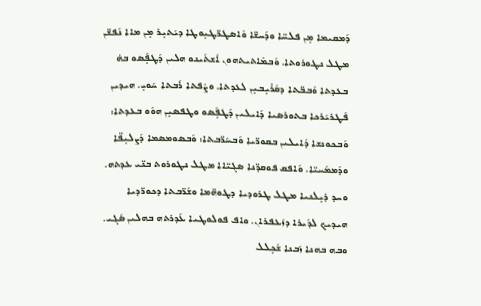ܕܰܡܩܝܡܐ ܡ̣ܢ ܦܠܚ̈ܐ ܘܕܰܚܫ̈ܐ ܘܶܐܣܛܪ̈ܛܝ̣ܘܛܐ ܕܝܰܬܝ̣ܪ ܡ̣ܢ ܡܐܐ ܢܰܦܫ̈ܢ ܡܛܠ ܢܛܘܪܘܬܐ. ܘܰܒܡܶܐܬܝܬܗܘܢ ܐܶܫܬܰܝܢܘ ܗܠܝܢ ܕܰܛܦ̣ܰܣܘ ܒܗ̇ ܒܥܕܬܐ ܘܰܒܒ̈ܬܐ ܕܩܰܪܺܝ̣ܒܝ̣ܢ ܠܥܕܬܐ. ܘܨܶܦܬܐ ܪܰܒܬܐ ܚܰܘܝ̣. ܗܝܕܝܢ ܦܰܛܪܝܰܪܟܐ ܒܬܘܪܣܝܐ ܕܰܐܝܠܝܢ ܕܰܛܦ̣ܰܣܘ ܘܛܦܣܝ̣ܢ ܗܘܰܘ ܒܥܕܬܐ: ܘܰܒܟܘܢܫܐ ܕܰܐܝܠܝܢ ܒܩܘܪ̈ܝܐ ܘܰܒܚܰܪ̈ܒܬܐ: ܘܰܒܣܘܡܣܡܐ ܕܰܨܠܝ̣ܦ̈ܐ ܘܕܰܡܡܰܚܝ̈ܐ. ܘܰܐܦܩ ܦܘܩܕ̈ܢܐ ܣܓܝ̈ܐܐ ܡܛܠ ܢܛܘܪܘܬ ܒܢ̈ܝ ܥܕܬܗ. ܘܚܕ ܕܺܝ̣ܠܢܝܐ ܡܛܠ ܛܪܘܕܝܐ ܕܛܘܗ̈ܡܐ ܘܫܰܪ̈ܒܬܐ ܕܟܘܪ̈ܕܝܐ ܗܝܕܝܟ ܠܕܰܝܪܐ ܕܙܰܥܦܪܐܢ. ܘܐܦ ܦܘܠܘܛܝܐ ܥܰܕܪܬܗ ܒܗܠܝܢ ܣܰܓܝ. ܘܒܗ ܒܗܢܐ ܙܰܒܢܐ ܫܰܟ̣ܠܠ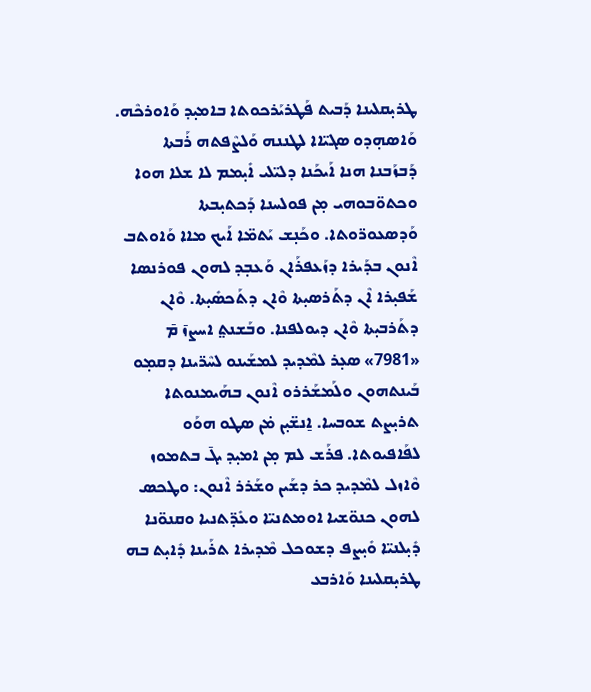ܛܪܝ̣ܩܠܝܢܐ ܕܰܒܝܬ ܦܰܛܪܝܰܪܟܘܬܐ ܒܐܡܝ̣ܕ ܘܰܐܘܪܟܶܗ. ܘܰܐܣܗ̣ܕܘ ܣܓܝ̈ܐܐ ܠܛܢܢܗ ܘܰܠܨܶܦܬܗ ܪܰܒܬܐ ܕܰܒܙܰܒܢܐ ܗܢܐ ܐܰܝܟܰܢܐ ܕܠܝ̈ܠܝ ܐܺܝ̣ܡܡ ܠܐ ܫܠܐ ܗܘܐ ܘܟܬܘ̈ܒܘܗܝ ܡ̣ܢ ܦܘܠܚܢܐ ܕܰܟܬܝ̣ܒܬܐ ܘܰܕܣܥܘܪ̈ܘܬܐ. ܘܟܰܢ̣ܫ ܝܰܬܡ̈ܐ ܐܰܝܟ ܡܐܐ ܘܰܐܘܬܒ ܐܶܢܘܢ ܒܕܰܝܪܐ ܕܙܰܥܦܪܰܐܢ ܘܰܥܒ̣ܕ ܠܗܘܢ ܦܘܪܢܣܐ ܫܰܦܝ̣ܪܐ ܐܶܢ ܕܬܰܪܣܝ̣ܬܐ ܘܶܐܢ ܕܬܰܟܣܺܝ̣ܬܐ. ܘܶܐܢ ܕܬܰܪܒܝ̣ܬܐ ܘܶܐܢ ܕܝܘܠܦܢܐ. ܘܒܰܫܢܬ݀ ܐܚܨܙ̄ ܡ̄ «7981» ܣܥ̣ܪ ܠܡܶܕܝܕ ܠܡܫܰܝܢܘ ܠܚܶܪ̈ܝܢܐ ܕܩܡ̣ܘ ܒܰܝܢܬܗܘܢ ܘܠܰܡܫܰܪܪܘ ܐܶܢܘܢ ܒܗܰܝܡܢܘܬܐ ܬܪܝ̣ܨܬ ܫܘܒܚܐ. ܐ̱ܢܫ̈ܝ̣ܢ ܡ̇ܢ ܣܛܘ ܗܘܰܘ ܠܦܰܐܦܝܘܬܐ. ܦܪܰܫ ܠܡ ܡ̣ܢ ܐܡܝ̣ܕ ܝܓ̄ ܒܬܡܘܙ ܘܶܐܙܠ ܠܡܶܕܝܕ ܟܪ ܕܫܰܝܢ ܘܫܰܪܪ ܐܶܢܘܢ: ܘܛܟܣ ܠܗܘܢ ܟܢܘ̈ܫܝܐ ܐܘܡܬܢܝ̈ܐ ܘܥܺܕ̈ܬܢܝܐ ܘܩܢܘ̈ܢܐ ܕܺܝ̣ܠܢܝ̈ܐ ܘܺܝ̣ܨܦ ܕܫܘܟܠ ܡܶܕܝܪܐ ܬܪܰܝܢܐ ܕܺܐܝ̣ܬ ܒܗ ܛܪܝ̣ܩܠܝܢܐ ܘܰܐܪܒܥ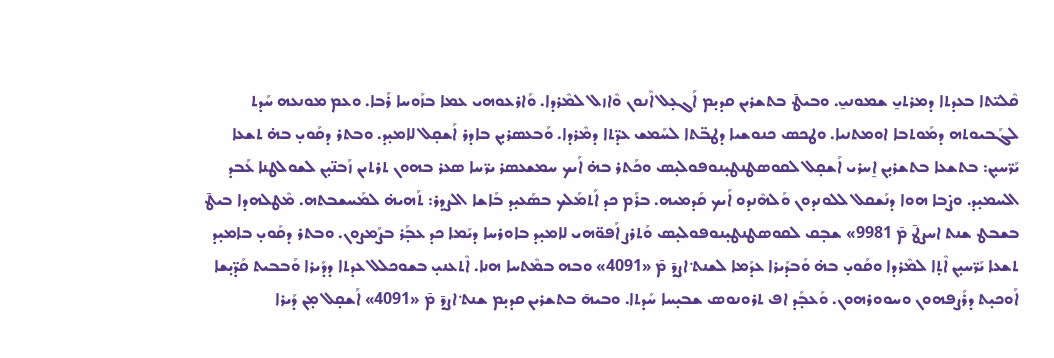ܩܶܠܝ̈ܬܐ ܒܥܕܬܐ ܕܡܪܬܝ̱ ܫܡܘܢܝ̱. ܘܒܝܛ̄ ܒܬܫܪܝܢ ܩܕܝ̣ܡ ܐܰܓܥ̣ܠ ܐܶܢܘܢ ܘܶܐܙܠ ܠܡܶܪܕܐ. ܘܰܐܪܥܘܗܝ ܥܡܐ ܒܙܰܘܚܐ ܪܰܒܐ. ܘܥܡ ܡܘܢܥܗ ܚܰܕܬ ܠܓܰܒܝܘܬܗ ܕܡܰܘܬܒܐ ܐܘܡܬܢܝܐ. ܘܛܟܣ ܟܢܘܫܝܐ ܕܛܒ̈ܬܐ ܠܚܰܡܫ ܥܕ̈ܬܐ ܕܡܶܪܕܐ. ܘܰܒܥܣܪܝ̣ܢ ܒܐܕܪ ܐܰܫܩ̣ܠ ܠܐܡܝ̣ܕ. ܘܒܬܪ ܕܩܰܘܝ̣ ܒܗ̇ ܬܫܥܐ ܝܰܪ̈ܚܝ̣ܢ: ܒܬܫܥܐ ܒܬܫܪܝ̣ܢ ܐ̱ܚܪܝ ܐܰܫܩ̣ܠ ܠܩܘܣܛܢܛܝ̣ܢܘܦܘܠܝ̣ܣ ܘܟܰܬܪ ܒܗ̇ ܐܰܝܟ ܚܡܫܥܣܪ ܝܪ̈ܚܐ ܣܥܪ ܒܗܘܢ ܬܪܬܝܢ ܙܰܒܢ̈ܝ̣ܢ ܠܫܘܠܛܢܐ ܥܰܒܕ ܐܠܚܡܝ̣ܕ. ܘܨ̇ܒܐ ܗܘܐ ܕܢܰܫܩܠ ܠܠܘܢܕܘܢ ܘܰܠܗܶܢܕܘ ܐܰܝܟ ܩܰܕܡܝܗ. ܒܪܰܡ ܟܕ ܐܰܬܡܰܠܟ ܒܣܰܥܝ̣ܕ ܒܰܐܫܐ ܐܠܨܕܪ: ܬܰܗܝܗ̇ ܠܡܰܚܫܒܬܗ. ܡܶܛܠܗܕܐ ܒܝܛ̄ ܒܫܒܛ ܫܢܬ ܐܚܨܛ̄ ܡ̄ 9981» ܫܒ̣ܩ ܠܩܘܣܛܢܛܝ̣ܢܘܦܘܠܝ̣ܣ ܘܰܬܪܨ ܐܰܦܘ̈ܗܝ ܠܐܡܝ̣ܕ ܒܐܘܪܚܐ ܕܝܰܡܐ ܟܕ ܥܒ̣ܰܪ ܒܨܰܡܨܘܢ. ܘܒܬܪ ܕܩܰܘܝ̣ ܒܐܡܝ̣ܕ ܬܫܥܐ ܝܰܪ̈ܚܝ̣ܢ ܐܶܬ̣ܐ ܠܡܶܪܕܐ ܘܩܰܘܝ̣ ܒܗ̇ ܘܰܒܕܰܝܪܐ ܥܕܰܡܐ ܠܫܢܬ݀ ܐܨܕ̄ ܡ̄ «4091» ܘܒܗ ܒܡܶܬܚܐ ܗܢܐ. ܐܶܬܥܢܝ̣ ܒܫܘܟܠܠ ܥܕܬܐ ܕܕܰܝܪܐ ܘܰܒܒܝܬ ܩܰܕ̈ܝ̣ܫܐ ܐܰܘܟܝ̣ܬ ܕܪܰܨܦܗܘܢ ܘܚܘܘܪܗܘܢ. ܘܰܥܒ̣ܰܕ ܐܦ ܬܪܘܢܘܣ ܫܒܝ̣ܚܐ ܚܰܕܬܐ. ܘܒܝܗ̄ ܒܬܫܪܝܢ ܩܕܝ̣ܡ ܫܢܬ݀ ܐܨܕ̄ ܡ̄ «4091» ܐܰܫܩ̣ܠ ܡ̣ܢ ܕܰܝܪܐ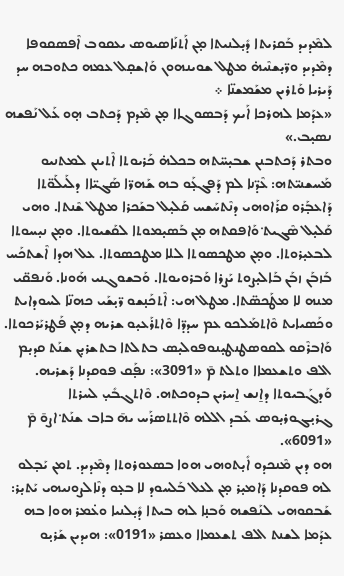ܠܡܶܕܝܕ ܒܰܩܪܝܬܐ ܕܺܝ̣ܠܢܝܬܐ ܡ̣ܢ ܐܰܬܢܰܐܣܝܘܣ ܝܥܩܘܒ ܐܶܦܣܩܘܦܐ ܕܡܶܕܝܕ ܘܪ̈ܝ̣ܫܢܶܝܗ̇ ܡܛܠ ܫܘܝܢܗܘܢ ܘܰܐܫܩ̣ܠ ܥܡܗ ܟܬܘܒܗ ܚܕ ܕܰܝܪܝܐ ܘܰܬܪܝܢ ܡܫܰܡܫܢ̈ܐ ܀
«ܥܕܰܡܐ ܠܗܪܟܐ ܐܰܝܟ ܕܰܒܣܘܓܐܐ ܡ̣ܢ ܡܶܕܡ ܕܰܟܬܒ ܗ̣ܘ ܥܰܠ ܢܰܦܫܗ ܢܣܝ̣ܒ.»
ܘܒܬܪ ܕܰܟܬܒܢܢ ܫܒܝ̣ܚ̈ܬܗ ܒܟܠܗ̇ ܟܰܪܝܘܬܐ ܐܶܬܝܢܢ ܠܡܬܢܝܘ ܡܰܚܫܢܝ̈ܬܗ: ܥܶܕ̈ܢܐ ܠܡ ܕܰܦܓܥ̣ܰܘ ܒܗ ܫܰܗܪ̈ܐ ܣܰܓܝ̈ܐܐ ܕܠܰܝܠܰܘ̈ܬܐ ܕܰܐܥܒ̣ܰܪܘ ܩܪܰܐܘܗܝ ܕܢܶܬܚܰܫܚ ܩܰܠܝ̣ܠ ܒܫܰܟܪܐ ܡܛܠ ܫܶܢܬܐ. ܘܗܝ ܩܰܠܝ̣ܠ ܣܶܓܝܬ݀ ܘܰܐܦܩܬܗ ܡ̣ܢ ܒܰܣܝ̣ܡܘܬܐ ܠܩܰܫܝܘܬܐ. ܘܡ̣ܢ ܢܝ̣ܚܘܬܐ ܠܒܥܝ̣ܪܘܬܐ. ܘܡ̣ܢ ܡܛܟܣܘܬܐ ܠܠܐ ܡܛܟܣܘܬܐ. ܥܠ ܗܕܐ ܐܶܫܬܟܰܚ ܒܰܙܒܰܢ ܙܒܰܢ ܒܰܐܠܝ̣ܨܘܬ ܝܰܨܪܐ ܘܰܒܪܘܝܘܬܐ. ܘܰܒܫܘܓܢܝ ܗܰܘܢܐ. ܘܰܢܦܩ̈ܝ ܡܢܗ ܠܐ ܡܛܰܟܣ̈ܬܐ. ܡܛܠ ܗܝ: ܐܶܬܟܰܢ̣ܫܘ ܪ̈ܝ̣ܫܰܝ ܟܗܢ̈ܐ ܠܚܘܕܐܝܬ ܘܟܰܣܝܐܝܬ ܘܶܐܬܡܰܠܟܘ ܥܡ ܚܕܕ̈ܐ ܘܶܐܬܪܰܥܝ̣ܘ ܫܪܝܗ ܕܡ̣ܢ ܦܰܛܪܝܰܪܟܘܬܐ. ܘܰܐܒܪܶܩܘ ܠܩܘܣܛܢܛܝ̣ܢܘܦܘܠܝ̣ܣ ܒܬܠܬܐ ܒܬܫܪܝ̣ܢ ܫܢܰܬ ܩܕܝ̣ܡ ܐܠܦ ܘܬܫܥܡܐܐ ܘܬܠܬ ܡ̄ «3091»: ܢܦ̣ܰܩ ܦܘܩܕܢܐ ܕܰܫܪܝܗ. ܘܰܕܓܰܒܝܘܬܐ ܕܐ̱ܢܫ ܐ̱ܚܪܝܢ ܒܕܘܟܬܗ. ܘܶܐܬܓܒܺܝ̣ ܠܚܪܬܐ ܓܪܝ̣ܓܘܪܝ̣ܘܣ ܥܰܒܕ ܐܠܠܗ ܘܶܐܬܬܣܪܰܚ ܝܗ̄ ܒܐܒ ܫܢܰܬ݀ ܐܨܘ̄ ܡ̄ «6091».
ܗܘ ܕܝܢ ܡܶܢܟܕܘ ܐܺܝ̣ܬܘܗܝ ܗܘܐ ܒܣܥܘܪܘܬܐ ܕܡܶܕܝܕ. ܬܡܢ ܝܰܒ̣ܠܘ ܠܗ ܦܘܩܕܢܐ ܕܰܐܡܝ̣ܪ ܡ̣ܢ ܠܥܠ ܒܰܠܚܘܕ ܠܐ ܒܥ̣ܘ ܕܢܶܐܠܨܘܢܝܗܝ ܝܰܬܝ̣ܪ: ܫܰܒܩܘܗܝ ܠܢܰܦܫܗ ܘܰܒܢ̣ܐ ܠܗ ܒܝܬܐ ܕܺܝ̣ܠܢܝܐ ܘܥ̇ܡܪ ܗܘܐ ܒܗ ܥܕܰܡܐ ܠܫܢܬ ܐܠܦ ܬܫܥܡܐܐ ܘܥܣܪ «0191»: ܗܝܕܝܢ ܫܰܪܝ̣ܘ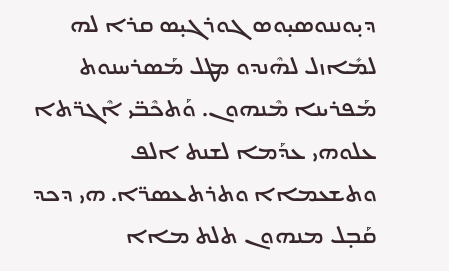ܕܝ̣ܘܢܢܘܣܝ̣ܘܣ ܓܘܪܓܝ̣ܣ ܩܪܐ ܠܗ ܠܡܺܐܙܠ ܠܗܶܢܕܘ ܡܛܠ ܡܰܣܪܚܢܘܬ ܡܰܦܪܝܢܐ ܡܶܢܗܘܢ. ܘܰܬܟܶܒ̈ܝ ܐܶܓܪ̈ܬܐ ܥܠܘܗܝ ܥܕܰܡܐ ܠܫܢܬ ܐܠܦ ܘܬܫܥܡܐܐ ܘܬܪܬܥܣܪ̈ܐ. ܗܝ ܕܟܕ ܩܰܒ̣ܠ ܡܢܗܘܢ ܬܠܬ ܡܐܐ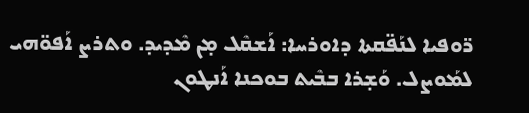ܪ̈ܘܦܝܐ ܠܢܰܦ̈ܩܬܐ ܕܐܘܪܚܐ: ܐܰܫܩܶܠ ܡ̣ܢ ܡܶܕܝܕ. ܘܬܪܨ ܐܰܦܘ̈ܗܝ ܠܡܰܘܨܠ. ܘܰܫ̣ܪܐ ܒܒܶܝܬ ܒܘܟܢܐ ܐܰܢܛܘܢ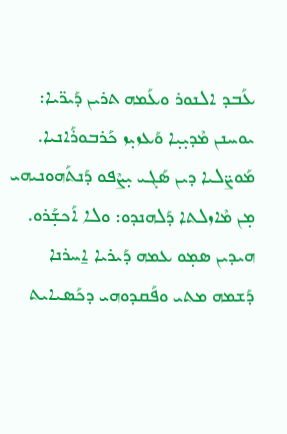ܥܰܒܕ ܐܠܢܘܪ ܘܥܰܡܗ ܬܪܝܢ ܕܰܝܪ̈ܝܐ: ܝܘܚܢܢ ܡܶܕܝ̣ܝ̣ܐ ܘܰܥܙܝ̣ܙ ܟܰܪܒܘܪܰܐܢܝܐ. ܡܰܘܨ̈ܠܝܐ ܕܝܢ ܣܰܓܝ ܝ̣ܨܶܦܘ ܕܰܢܬܰܗܘܢܝܗܝ ܡ̣ܢ ܡܶܐܙܠܬܐ ܕܰܠܗܢܕܘ: ܘܠܐ ܐܰܟܫ̣ܰܪܘ. ܗܝܕܝܢ ܣܡ̣ܘ ܥܡܗ ܕܰܝܪܝܐ ܐ̱ܚܪܢܐ ܕܰܫܡܗ ܡܬܝ ܘܦܰܩܕܘܗܝ ܕܟܰܣܝܐܝܬ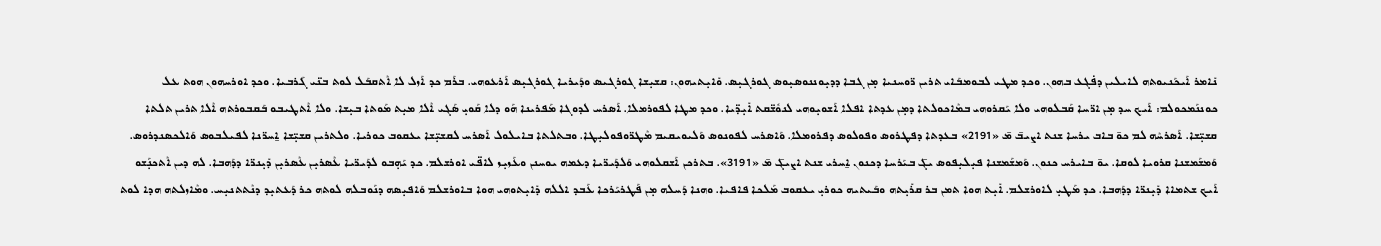ܢܺܐܡܪ ܐܰܝܟܰܢܝܘܬܗ ܠܐܝܠܝܢ ܕܦ̇ܓܥ ܒܗܘܢ. ܘܟܕ ܡܛܝ ܠܒܘܡܒܰܐܝ ܬܪܝܢ ܪ̈ܘܚܢܝܐ ܡ̣ܢ ܓܒܐ ܕܕܝ̣ܘܢܢܘܣܝ̣ܘܣ ܓܘܪܓܝ̣ܣ. ܘܺܐܝ̣ܬܝܗܘܢ: ܩܫܝ̣ܫܐ ܓܘܪܓܝܣ ܘܕܰܝܪܝܐ ܓܘܪܓܝ̣ܣ ܐܰܪܥܘܗܝ. ܒܪܰܡ ܟܕ ܐܰܙܠ ܠܐ ܐܶܬܩܒܰܠ ܠܘܬ ܒܢ̈ܝ ܓܰܪܒܝܐ. ܘܟܕ ܐܘܪܚܗܘܢ ܗܘܬ ܥܠ ܟܘܢܢܰܡܟܘܠܡ: ܐܰܝܟ ܚܕ ܡ̣ܢ ܐܪ̈ܚܐ ܩܰܒܠܘܗܝ ܘܠܐ ܝܰܩܪܘܗܝ ܒܡܶܐܟܘܠܬܐ ܕܡ̣ܢ ܥܕܬܐ ܐܦܠܐ ܐܰܫܘܝ̣ܘܗܝ ܠܢܘܽܫ̈ܩܬ ܐܺܝ̣ܕ̈ܝܐ. ܘܟܕ ܡܛܐ ܠܦܘܪܡܠܐ. ܐܰܣܪܚ ܠܕܘܓܐ ܡܰܦܪܝܢܐ ܗܰܘ ܕܠܐ ܩܰܘܝ̣ ܣܰܓܝ ܐܶܠܐ ܡܝ̣ܬ ܡܰܘܬܐ ܒܝ̣ܫܐ. ܘܠܐ ܐܶܬܛܝܒܘ ܒܰܩܒܘܪܬܗ ܐܶܠܐ ܬܪܝܢ ܬܠܬܐ ܩܫܝ̣̈ܫܐ. ܐܰܣܪܚܶܗ ܠܡ ܟܘ̄ ܒܐܒ ܝܪܚܐ ܫܢܬ ܐܨܝܒ̄ ܡ̄ «2191» ܒܥܕܬܐ ܕܦܛܪܘܣ ܘܦܘܠܘܣ ܕܦܪܘܡܠܐ. ܘܰܐܣܪܚ ܠܦܘܢܘܣ ܘܰܠܝܘܝܩܝܡ ܡܶܛܪ̈ܘܦܘܠܝ̣ܛܐ. ܘܒܬܠܬܐ ܒܐܝܠܘܠ ܐܰܣܪܚ ܠܩܫܝ̣̈ܫܐ ܝܥܩܘܒ ܟܘܪܝܐ. ܘܠܬܪܝܢ ܩܫܝ̣̈ܫܐ ܐ̱ܚܪ̈ܢܐ ܠܦܝܠܒܘܣ ܘܰܐܠܟܣܢܕܪܘܣ. ܘܰܡܫܰܡܫܢܐ ܩܪܘܝܐ ܠܘܩܐ. ܝܘ̄ ܒܐܝܪܚ ܟܢܘܢ. ܘܰܡܫܰܡܫܢܐ ܦܝ̣ܠܝ̣ܦܘܣ ܝܓ̄ ܒܝܰܪܚܐ ܕܟܢܘܢ ܐ̱ܚܪܝ ܫܢܬ ܐܨܝܓ̄ ܡ̄ «3191». ܒܬܪܟܢ ܐܰܫܩܠܘܗܝ ܘܰܠܕܰܝܪ̈ܝܐ ܕܥܡܗ ܝܘܚܢܢ ܘܥܰܙܝ̣ܙ ܠܐܦ̈ܝ ܐܘܪܫܠܡ. ܟܕ ܝܰܗ̣ܒܘ ܠܕܰܝܪ̈ܝܐ ܥܶܣܪܝ̣ܢ ܥܶܣܪܝ̣ܢ ܕܺܝ̣ܢܪ̈ܐ ܕܕܰܗܒܐ. ܠܗ ܕܝܢ ܐܶܬܟܢ̣ܰܫܘ ܐܰܝܟ ܫܬܡܐܐ ܕܺܝ̣ܢܪ̈ܐ ܕܕܰܗܒܐ. ܟܕ ܡܰܛܝ̣ ܠܐܘܪܫܠܡ. ܐܺܝ̣ܬ ܗܘܐ ܬܡܢ ܒܪ ܩܪܺܝ̣ܬܗ ܘܒܰܝܬܝܗ ܟܘܪܝ̣ ܝܥܩܘܒ ܡܰܠܟܐ ܦܐܦܝܐ. ܘܗܢܐ ܕܰܚܠܗ ܡ̣ܢ ܦܰܛܪܝܰܪܟܐ ܥܰܒܕ ܐܠܠܗ ܕܺܐܝ̣ܬܘܗܝ ܗܘܐ ܒܐܘܪܫܠܡ ܘܰܐܦܝ̣ܣܗ ܕܢܰܘܒܠܗ ܠܘܬܗ ܟܪ ܕܰܥܬܝ̣ܕ ܕܢܶܬܬܢܝ̣ܚ. ܘܡܶܐܙܠܬܗ ܗܕܐ ܠܘܬ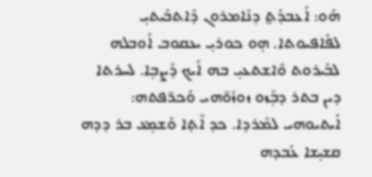ܗܰܘ: ܐܰܥܒܕܰܬ݀ ܕܢܺܐܡܪܘܢ ܕܶܐܬܒܰܝܬܝ̣ ܠܦܰܐܦܝܘܬܐ. ܗ̣ܘ ܟܘܪܝ̣ ܝܥܩܘܒ ܐܰܘܒܠܗ ܠܒܰܝܪܘܬ ܘܶܐܫܬܥܝ̣ ܒܗ ܐܰܝܟ ܕܰܨܒ̣ܐ. ܠܚܪܬܐ ܕܝܢ ܒܬܪ ܕܒ̣ܰܙܘ ܙܘܙܰܘ̈ܗܝ ܘܰܟܪ̈ܦܬܗ: ܐܰܝܬܝܘܗܝ ܠܡܶܪܕܐ. ܟܕ ܐܶܬ̣ܐ ܘܰܫܡ̣ܥ ܒܪ ܕܕܗ ܩܫܝ̣ܫܐ ܥܰܒܕܗ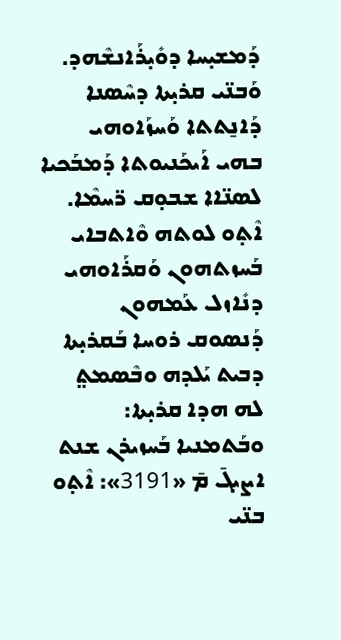ܕܰܡܫܝ̣ܚܐ ܕܘܺܝ̣ܪܰܐܢܫܶܗܕ. ܘܰܒܢ̈ܝ ܩܪܝ̣ܬܐ ܕܚܶܣܢܐ ܕܰܐܢ̱ܬܬܐ ܘܰܚܙܰܐܘܗܝ ܒܗܝ ܐܰܝܟܰܢܝܘܬܐ ܕܰܡܒܰܟܝܐ ܠܣܢ̈ܐܐ ܫܒܘ̣ܩ ܪ̈ܚܡܶܐ. ܐܶܬ̣ܘ ܠܘܬܗ ܘܶܐܬܒܐܝ ܒܰܚܙܬܗܘܢ ܘܰܩܪܰܐܘܗܝ ܕܢܺܐܙܠ ܥܰܡܗܘܢ ܕܰܢܣܘܩ ܪܘܚܐ ܒܰܩܪܝ̣ܬܐ ܕܒܝܬ ܝܰܠܕܗ ܘܒܶܣܡܬ݀ ܠܗ ܗܕܐ ܩܪܝ̣ܬܐ: ܘܒܰܬܡܢܝܐ ܒܰܚܙܝܪܢ ܫܢܬ ܐܨܝܓ̄ ܡ̄ «3191»: ܐܶܬ̣ܘ ܒܢ̈ܝ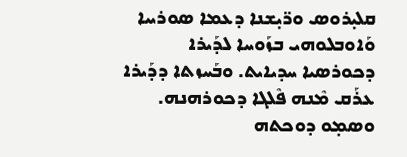ܩܠܝ̣ܪܘܣ ܘܪ̈ܝ̣ܫܢܐ ܕܥܡܐ ܣܘܪܝܝܐ ܘܰܐܘܒܠܘܗܝ ܒܙܰܘܚܐ ܠܕܰܝܪܐ ܕܟܘܪܣܝܐ ܚܕܝܐܝܬ. ܘܒܰܚܙܬܐ ܕܕܰܝܪܐ ܥܪܰܩ ܡܶܢܗ ܦܶܠܓܐ ܕܟܘܪܗܢܗ. ܘܣܡ̣ܘ ܕܘܟܬܗ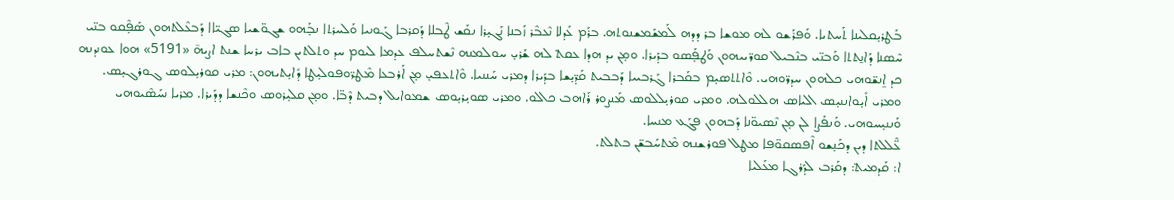ܒܰܛܪܝ̣ܩܠܝܢܐ ܬܰܚܬܝܐ. ܘܰܦܪܰܫܘ ܠܗ ܡܘܫܐ ܒܪ ܕܕܗ ܠܰܡܫܰܡܫܢܘܬܗ. ܒܪܰܡ ܥܰܕܠܐ ܢܶܥܒܶܪ ܙܰܒܢܐ ܢܰܓܝ̣ܪܐ ܢܩܰܫ ܛܶܒܠܐ ܕܰܩܪܒܐ ܓܰܘܢܝܐ ܘܰܠܚܪܬܐ ܢܒ̣ܰܗܘ ܫܓܘ̈ܫܝܐ ܣܓܝ̈ܐܐ ܕܰܒܥܶܠܬܗܘܢ ܣܰܦ̣ܶܩܘ ܒܢ̈ܝ ܚܶܣܢܐ ܕܰܐܢ̱ܬܬܐ ܘܰܒܢ̈ܝ ܒܢܶܒܝܠ ܩܘܪ̈ܝܝܗܘܢ ܘܰܛܦ̣ܰܣܘ ܒܕܰܝܪܐ. ܘܡ̣ܢ ܝܕ ܗܕܐ ܥܩܬ݀ ܠܗ ܫܰܪܝ̣ ܚܘܠܡܢܗ ܢܶܫܬܚܠܦ ܥܕܡܐ ܠܝܘܡ ܚܕ ܘܬܠܬܝܢ ܒܐܒ ܝܪܚܐ ܫܢܬ ܐܨܝܗ̄ «5191» ܗܘܐ ܥܘܢܕܢܗ ܟܕ ܐ̱ܢܫ̈ܘܗܝ ܟܠܗܘܢ ܚܕܪ̈ܘܗܝ. ܘܶܐܬܬܣܝ̣ܡ ܒܩܰܒܪܐ ܓܰܪܒܝܝܐ ܕܰܒܒܝܬ ܩܰܕ̈ܝ̣ܫܐ ܒܕܰܝܪܐ ܕܡܪܝ ܚܰܢܢܝܐ. ܘܶܐܬܥܦܝ̣ ܡ̣ܢ ܐܰܪܒܥܐ ܡܶܛܪ̈ܘܦܘܠܝ̣ܛܐ ܕܺܐܝ̣ܬܝܗܘܢ: ܡܪܝ ܩܘܪܝ̣ܠܘܣ ܓܘܪܓܝ̣ܣ. ܘܡܪܝ ܐܺܝ̣ܘܐܢܢܝ̣ܣ ܐܠܝܐܣ ܗܠܠܘܠܗ. ܘܡܪܝ ܩܘܪܝ̣ܠܠܘܣ ܡܰܢܨܘܪ ܪܰܐܗܒ ܟܐܠܘ. ܘܡܪܝ ܣܘܝ̣ܪܝ̣ܘܣ ܫܡܘܐܝܠ ܕܒܝܬ ܕܶܒ̈ܐ. ܘܡ̣ܢ ܩܠܝ̣ܪܘܣ ܘܟܶܢܫܐ ܕܕܰܝܪܐ. ܡܪܝܐ ܢܚܰܣܶܝܘܗܝ ܘܰܢܢܝ̣ܚܘܗܝ. ܘܰܢܦܰܨܐ ܠܢ ܡ̣ܢ ܢܶܣܝܘ̈ܢܐ ܕܰܒܗܘܢ ܦܓܰܥ ܡܢܚܐ.
ܥ̈ܶܠܠܬܐ ܕܝܢ ܕܟܰܢ̣ܫܘ ܐܶܦܣܩܘ̈ܦܐ ܡܛܠ ܦܘܪܫܢܗ ܡܶܬܚܰܒܫ̈ܢ ܒܬܠܬ.
ܐ: ܩܰܕܡܝܬ݀: ܕܩܰܪܒ ܠܕܰܪܓܐ ܡܥܰܠܝܐ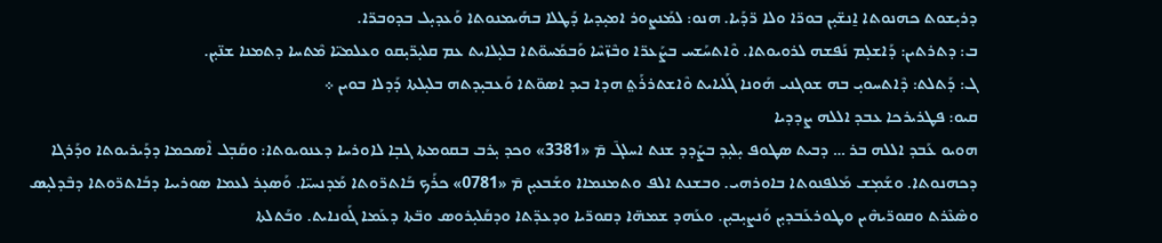ܕܪܝ̣ܫܘܬ ܟܗܢܘܬܐ ܐ̱ܢܫ̈ܝ̣ܢ ܒܘܪ̈ܐ ܘܠܐ ܪ̈ܕܰܝܐ. ܗܢܘ: ܠܡܰܢܨܘܪ ܐܡܝ̣ܕܝܐ ܕܰܛܠܐ ܒܗܰܝܡܢܘܬܐ ܘܰܥܕܝ̣ܠ ܒܕܘܒܪ̈ܐ.
ܒ: ܕܬܪܬܝܢ: ܕܰܐܫܠ̣ܡ ܢܰܦܫܗ ܠܪܘܝܘܬܐ. ܘܶܐܬܚܰܫܚ ܒܨܰܥܪ̈ܐ ܘܒܶܙ̈ܚܶܐ ܘܰܒܡܰܚܘ̈ܬܐ ܒܠܝ̣ܠܐܝܬ ܥܡ ܩܠܝ̣ܪ̈ܝ̣ܩܘ ܘܥܠܡܝ̈ܐ ܡܶܬܚܐ ܕܬܡܢܐ ܫܢ̈ܝ̣ܢ.
ܓ: ܕܰܬܠܬ: ܕܶܐܬܚܘܝ̣ ܒܗ ܫܘܓܢܝ ܗܰܘܢܐ ܓܰܠܝܐܝܬ ܘܶܐܫܬܪܪܰܬ݀ ܗܕܐ ܒܝܕ ܐܣܘ̈ܬܐ ܘܰܥܒܝ̣ܕܬܗ ܒܠܝ̣ܠܬܐ ܕܰܕܠܐ ܒܘܝܢ ܀
ܩܝܘ: ܦܛܪܝܪܟܐ ܥܒܕ ܐܠܠܗ ܨܕܕܝܐ
ܗܘܝܘ ܥܰܒܕ ܐܠܠܗ ܒܪ … ܕܒܝܬ ܣܛܘܦ ܝ̣ܠܝ̣ܕ ܒܨܰܕܕ ܫܢܬ ܐܚܠܓ̄ ܡ̄ «3381» ܘܟܕ ܝ̣ܪܒ ܒܩܘܡܬܐ ܓܒ̣ܐ ܠܐܘܪܚܐ ܕܥܢܘܝܘܬܐ: ܘܩܰܒ̣ܠ ܐܶܣܟܡܐ ܕܕܰܝܪܝܘܬܐ ܘܕܰܪܓܐ ܕܟܗܢܘܬܐ. ܘܫܰܡ̣ܫ ܡܰܠܦܢܘܬܐ ܒܐܘܪܗܝ. ܘܒܫܢܬ ܐܠܦ ܘܬܡܢܡܐܐ ܘܫܰܒܥܝ̣ܢ ܡ̄ «0781» ܟܪܰܟ ܒܰܐܬܪ̈ܘܬܐ ܡܰܕܢܚܝ̈ܐ. ܘܰܣܥ̣ܪ ܠܥܡܐ ܣܘܪܝܝܐ ܕܒܰܐܬܪ̈ܘܬܐ ܕܒܶܕܠܝ̣ܣ ܘܣܶܥܶܪܬ ܘܩܘܪ̈ܝܗܶܝܢ ܘܛܘܪܥܰܒܕܝ̣ܢ ܘܰܢܨܝ̣ܒܝ̣ܢ. ܘܥܰܗܕ ܫܡܗ̈ܐ ܕܩܘܪ̈ܝܐ ܘܕܥܕ̈ܬܐ ܘܕܩܰܠܝ̣ܪܘܣ ܘܒ̈ܬܐ ܕܥܰܡܐ ܓܰܘܢܐܝܬ. ܘܒܰܬܠܬܐ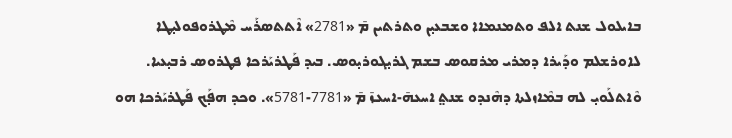ܒܐܝܠܘܠ ܫܢܬ ܐܠܦ ܘܬܡܢܡܐܐ ܘܫܒܥܝ̣ܢ ܘܬܪܬܝܢ ܡ̄ «2781» ܐܶܬܬܣܪܰܚ ܡܶܛܪܘܦܘܠܝ̣ܛܐ ܠܐܘܪܫܠܡ ܘܕܰܝܪܐ ܕܡܪܝ ܡܪܩܘܣ ܒܫܡ ܓܪܝ̣ܓܘܪܝ̣ܘܣ. ܒܝܕ ܦܰܛܪܝܰܪܟܐ ܦܛܪܘܣ ܪܒܝ̣ܥܝܐ. ܘܶܐܬܠܰܘܝ̣ ܠܗ ܒܡܶܐܙܠܬܐ ܕܗܶܢܕܘ ܫܢܬ݀ ܐܚܥܗ̄-ܐܚܥܙ̄ ܡ̄ «7781-5781». ܘܟܕ ܗܦ̣ܰܟ ܦܰܛܪܝܰܪܟܐ ܗܘ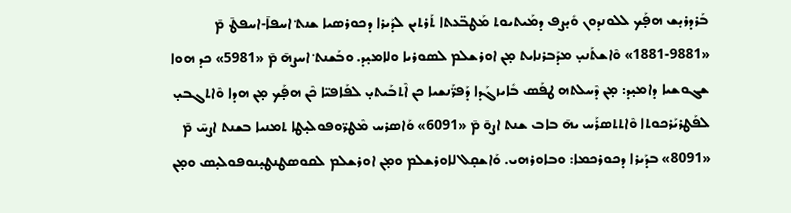ܒܰܪܕܪܝ̣ܫ ܗܦ̣ܰܟ ܠܠܘܢܕܘܢ ܘܺܝ̣ܨܦ ܕܡܰܝܬܝܘܬ ܡܰܛܒ̈ܥܬܐ ܬܰܪܬܝܢ ܠܕܰܝܪܐ ܕܟܘܪܣܝܐ ܫܢܬ݀ ܐܚܦܐ̄-ܐܚܦܛ̄ ܡ̄ «9881-1881» ܘܶܐܫܬܰܢܝ̣ ܡܕܰܒܪܢܐܝܬ ܡ̣ܢ ܐܘܪܫܠܡ ܠܣܘܪܝܐ ܘܠܐܡܝ̣ܕ. ܘܒܰܫܢܬ݀ ܐܚܨܗ̄ ܡ̄ «5981» ܟܕ ܗܘܐ ܫܓܘܫܝܐ ܕܐܡܝ̣ܕ: ܡ̣ܢ ܕܶܚܠܬܗ ܛܦܰܣ ܒܺܐܝܙܓܰܕܐ ܕܰܦܪ̈ܰܢܫܝܐ ܟܢ ܐܶܬܒܰܝܬܝ̣ ܠܦܰܐܦܝ̈ܐ ܟܶܢ ܗܦ̣ܰܟ ܡ̣ܢ ܗܕܐ ܘܶܐܬܓܒܝ̣ ܠܦܰܛܪܝܰܪܟܘܬܐ ܘܶܐܬܬܣܪܰܚ ܝܗ̄ ܒܐܒ ܫܢܬ ܐܨܘ̄ ܡ̄ «6091» ܘܰܐܣܪܚ ܡܶܛܪ̈ܘܦܘܠܝ̣ܛܐ ܬܡܢܝܐ ܒܫܢܬ ܐܨܚ̄ ܡ̄ «8091» ܒܕܰܝܪܐ ܕܟܘܪܟܡܐ: ܘܒܐܘܪܗܝ. ܘܰܐܫܩ̣ܠ ܠܐܘܪܫܠܡ ܘܡ̣ܢ ܐܘܪܫܠܡ ܠܩܘܣܛܢܛܝ̣ܢܘܦܘܠܝ̣ܣ ܘܡ̣ܢ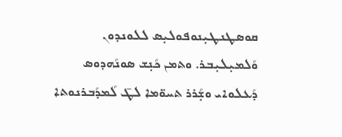ܩܘܣܛܢܛܝ̣ܢܘܦܘܠܝ̣ܣ ܠܠܘܢܕܘܢ ܘܰܠܡܝ̣ܠܝ̣ܒܪ. ܘܬܡܢ ܟܰܢ̣ܫ ܣܘܢܰܗܕܘܣ ܕܰܥܠܘܐܝ ܘܫ̣ܰܪܪ ܬܚܘ̈ܡܐ ܠܛ̄ ܠܰܡܕܰܒܪܢܘܬܐ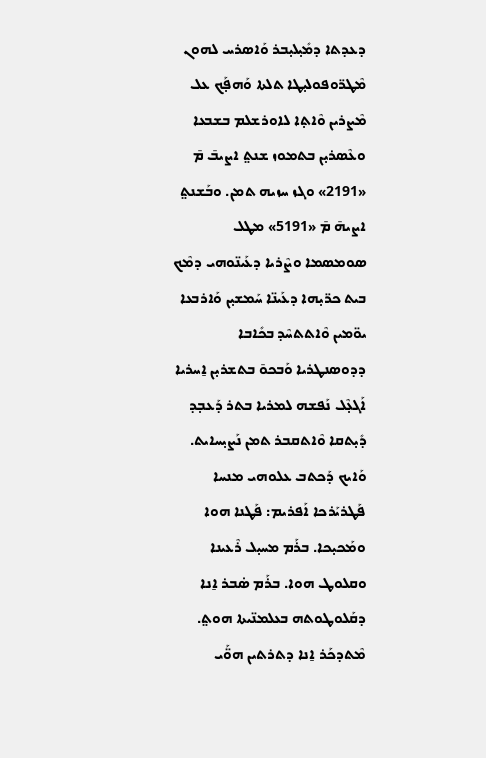ܕܥܕܬܐ ܕܡܺܝ̣ܠܝ̣ܒܪ ܘܰܐܣܪܚ ܠܗܘܢ ܡܶܛܪ̈ܘܦܘܠܝ̣ܛܐ ܬܠܬܐ ܘܰܗܦ̣ܰܟ ܥܠ ܡܶܨܪܝܢ ܘܶܐܬ̣ܐ ܠܐܘܪܫܠܡ ܒܫܒܥܐ ܘܥܶܣܪܝ̣ܢ ܒܬܡܘܙ ܫܢܬ݀ ܐܨܝܒ̄ ܡ̄ «2191» ܘܓܙ ܚܙܝܗ ܬܡܢ. ܘܒܰܫܢܬ݀ ܐܨܝܗ̄ ܡ̄ «5191» ܡܛܠ ܣܘܡܣܡܐ ܘܨܶܪܝܐ ܕܥܰܝܢ̈ܘܗܝ ܕܡܶܟ ܒܝܬ ܟܪ̈ܝ̣ܗܐ ܕܥܰܝܢ̈ܐ ܚܰܡܫܝ̣ܢ ܘܰܐܪܒܥܐ ܝܘ̈ܡܝܢ ܘܶܐܬܬܚܶܕ ܒܟܺܐܒܐ ܕܕܘܣܢܛܪܝܐ ܘܰܒܟܘ̄ ܒܬܫܪܝ̣ܢ ܐ̱ܚܪܝܐ ܐܰܓܥ̣ܶܠ ܢܰܦܫܗ ܠܡܪܝܐ ܒܬܪ ܕܰܥܒ̣ܕ ܕܺܝ̣ܬܩܐ ܘܶܐܬܩܒܪ ܬܡܢ ܢܰܨܝ̣ܚܐܝܬ.
ܘܰܐܝܟ ܕܰܟܬܒ ܥܠܘܗܝ ܡܢܚܐ ܦܰܛܪܝܰܪܟܐ ܐܰܦܪܝܡ: ܦܰܛܢܐ ܗܘܐ ܘܡܰܟܝ̣ܟܐ. ܒܪܰܡ ܡܚܝ̣ܠ ܪܶܥܝܢܐ ܘܩܠܘܛ ܗܘܐ. ܒܪܰܡ ܣ̇ܒܪ ܐ̱ܢܐ ܕܩܰܠܘܛܘܬܗ ܒܥܠܡܢ̈ܝܬܐ ܗܘܬ݀. ܡܶܬܕܟܰܪ ܐ̱ܢܐ ܕܬܪܬܝܢ ܗܘ̈ܰܝ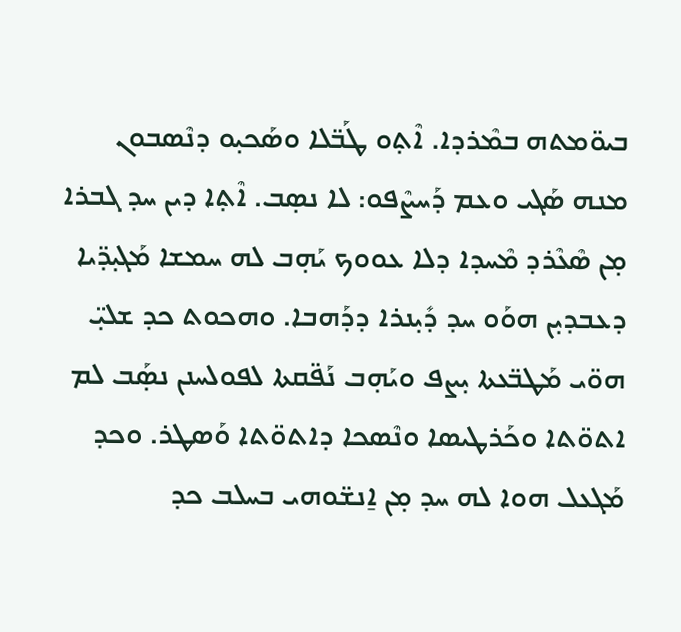ܒܝܘ̈ܡܬܗ ܒܡܶܪܕܐ. ܐܶܬ̣ܘ ܛܰܒ̈ܠܐ ܘܣܰܟܝ̣ܘ ܕܢܶܣܒܘܢ ܡܢܗ ܣܰܓܝ ܘܥܡ ܕܰܚܨܶܦܘ: ܠܐ ܢܣ̣ܒ. ܐܶܬ̣ܐ ܕܝܢ ܚܕ ܓܒܪܐ ܡ̣ܢ ܣܶܥܶܪܕ ܡܶܚܕܐ ܕܠܐ ܥܘܘܟ ܝܰܗ̣ܒ ܠܗ ܚܡܫܐ ܡܰܓܝ̣ܕ̈ܝܐ ܕܥܒܕܝ̣ܢ ܗܘܰܘ ܚܕ ܕܺܝ̣ܢܪܐ ܕܕܰܗܒܐ. ܘܗܟܘܬ ܟܕ ܫܠܝ̣̈ ܗܘ̈ܝ ܡܰܛܒ̈ܥܬܐ ܝ̣ܨܦ ܘܝܰܗ̣ܒ ܢܰܦ̈ܩܬܐ ܠܦܘܠܚܢܢ ܢܣ̣ܰܒ ܠܡ ܐܬܘ̈ܬܐ ܘܟܰܪܛܝܣܐ ܘܢܶܣܟܐ ܕܐܬܘ̈ܬܐ ܘܰܣܛܪ. ܘܟܕ ܡܰܓܥܠ ܗܘܐ ܠܗ ܚܕ ܡ̣ܢ ܐ̱ܢܫ̈ܘܗܝ ܒܚܠܒ ܟܕ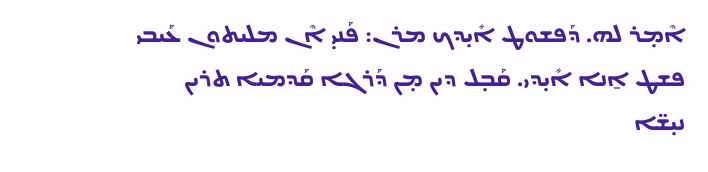ܐܶܡ̣ܪ ܠܗ. ܕܰܦܫܘܛ ܐܺܝ̣ܕܟ ܡܪܢ: ܦܰܢܝ̣ ܐܶܢ ܡܠܝܬܘܢ ܥܰܝܒܝ ܦܫܛ ܐ̱ܢܐ ܐܺܝ̣ܕܝ. ܩܰܒ̣ܠ ܕܝܢ ܡ̣ܢ ܕܰܪܓܐ ܩܰܕܡܝܐ ܬܪܝܢ ܢܝ̣ܫ̈ܐ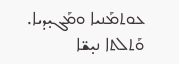ܥܘܬܡܰܢܝܐ ܘܡܰܓܝ̣ܕܝܐ. ܘܰܬܠܬܐ ܢܝ̣ܫ̈ܐ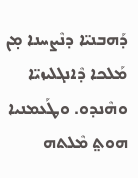ܕܰܗܒܢܝ̈ܐ ܕܢܶܨܚܢܐ ܡ̣ܢ ܡܰܠܟܐ ܕܶܐܢܓܠܝܙܝ̈ܐ ܘܗܶܢܕܘ. ܘܛܰܥܡܢܝܐ ܗܘܬ݀ ܡܶܠܬܗ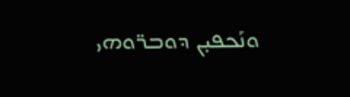ܘܢܰܟܦܝ̣ܢ ܕܘܒܪ̈ܘܗܝ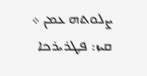ܨܠܘܬܗ ܥܡܢ ܀
ܩܝܙ: ܦܛܪܝܪܟܐ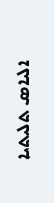ܐܠܝܐܣ ܬܠܝܬܝܐ